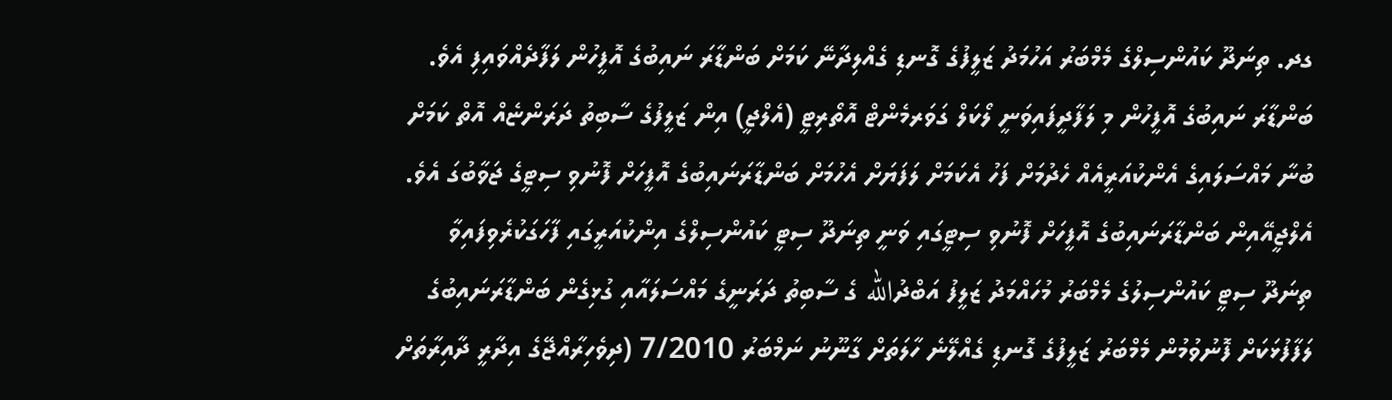ގދ. ތިނަދޫ ކައުންސިލްގެ މެމްބަރު އަހުމަދު ޒަލީފުގެ ގޮނޑި ގެއްލިދާނޭ ކަމަށް ބަންޑާރަ ނައިބުގެ އޮފީހުން ލަފާދެއްވައިފި އެވެ.
ބަންޑާރަ ނައިބުގެ އޮފީހުން މި ލަފާދީފައިވަނީ ލޯކަލް ގަވަރމެންޓް އޮތޯރިޓީ (އެލްޖީ) އިން ޒަލީފުގެ ސާބިތު ދަރަންޏެއް އޮތް ކަމަށް ބުނާ މައްސަލައިގެ އެންކުއަރީއެއް ހެދުމަށް ފަހު އެކަމަށް ލަފަޔަށް އެހުމަށް ބަންޑާރަނައިބުގެ އޮފީހަށް ފޮނުވި ސިޓީގެ ޖަވާބުގަ އެވެ.
އެލްޖީއޭއިން ބަންޑާރަނައިބުގެ އޮފީހަށް ފޮނުވި ސިޓީގައި ވަނީ ތިނަދޫ ސިޓީ ކައުންސިލްގެ އިންކުއަރީގައި ފާހަގަކުރެވިފައިވާ ތިނަދޫ ސިޓީ ކައުންސިލުގެ މެމްބަރު މުހައްމަދު ޒަލީފު އަބްދުالله ގެ ސާބިތު ދަރަނީގެ މައްސަލައާއި ގުޅިގެން ބަންޑާރަނައިބުގެ ލަފާފުޅަކަށް ފޮނުވުމުން މެމްބަރު ޒަލީފުގެ ގޮނޑި ގެއްލޭނެ ހާލަތަށް ގާނޫނު ނަމްބަރު 7/2010 (ދިވެހިރާއްޖޭގެ އިދާރީ ދާއިރާތަށް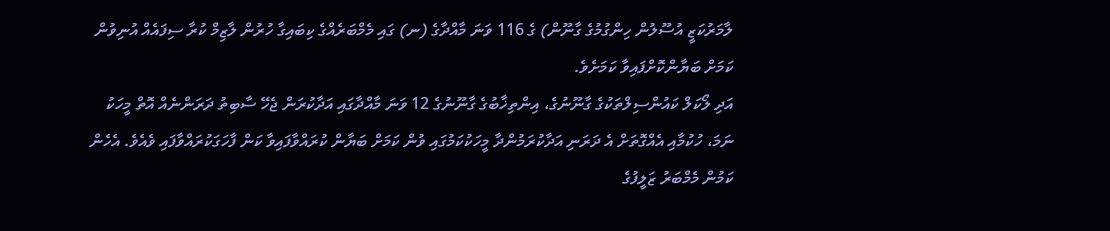ލާމަރުކަޒީ އުސޫލުން ހިންގުމުގެ ގާނޫން) ގެ 116 ވަނަ މާއްދާގެ (ނ) ގައި މެމްބަރެއްގެ ކިބައިގާ ހުރުން ލާޒިމް ކުރާ ސިފައެއް އުނިވުން ކަމަށް ބަޔާންކޮށްފައިވާ ކަމަށެވެ.
އަދި ލޯކަލް ކައުންސިލްތަކުގެ ގާނޫނުގެ، އިންތިޚާބުގެ ގާނޫނުގެ 12 ވަނަ މާއްދާގައި އަދާކުރަން ޖެހޭ ސާބިތު ދަރަންނެއް އޮތް މީހަކު ނަމަ، ހުކުމާއި އެއްގޮތަށް އެ ދަރަނި އަދާކުރަމުންދާ މީހަކުކަމުގައި ވުން ކަމަށް ބަޔާން ކުރައްވާފައިވާ ކަން ފާހަގަކުރައްވާފައި ވެއެވެ. އެހެން ކަމުން މެމްބަރު ޒަލީފުގެ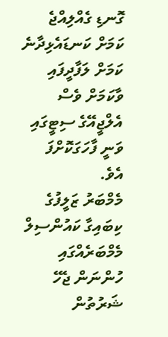ގޮނޑި ގެއްލިއްޖެ ކަމަށް ކަނޑައެޅިދާނެ ކަމަށް ލަފާދީފައި ވާކަމަށް ވެސް އެލްޖީއޭގެ ސިޓީގައި ވަނީ ފާހަގަކޮށްފަ އެވެ.
މެމްބަރު ޒަލީފުގެ ކިބައިގާ ކައުންސިލް މެމްބަރެއްގައި ހުންނަން ޖެހޭ ޝަރުތުން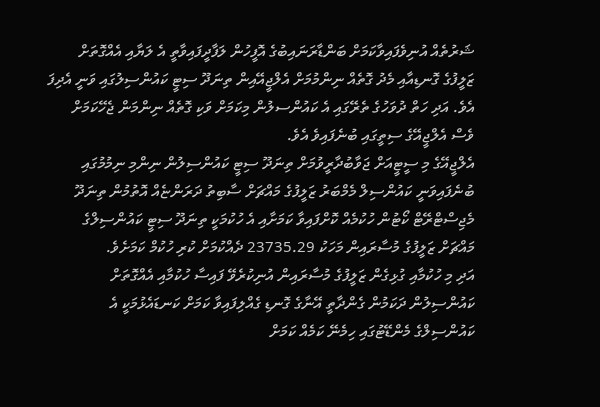ޝަރުތެއް އުނިވެފައިވާކަމަށް ބަންޑާރަނައިބުގެ އޮފީހުން ލަފާދީފައިވާތީ އެ ލަޔާއި އެއްގޮތަށް ޒަލީފުގެ ގޮނޑިއާއި މެދު ގޮތެއް ނިންމުމަށް އެލްޖީއޭއިން ތިނަދޫ ސިޓީ ކައުންސިލުގައި ވަނީ އެދިފަ އެވެ. އަދި ހަތް ދުވަހުގެ ތެރޭގައި އެ ކައުންސލުން މިކަމަށް ވަކި ގޮތެއް ނިންމަން ޖެހޭކަމަށް ވެސް އެލްޖީއޭގެ ސިތީގައި ބުނެފައިވެ އެވެ.
އެލްޖީއޭގެ މި ސީޓީއަށް ޖަވާބުދާރީވުމަށް ތިނަދޫ ސިޓީ ކައުންސިލުން ނިންމި ނިމުމުގައި ބުނެފައިވަނީ ކައުންސިލް މެމްބަރު ޒަލީފުގެ މައްޗަށް ސާބިތު ދަރަންޏެއް އޮތުމުން ތިނަދޫ މެޖިސްޓްރޭޓް ކޯޓުން ހުކުމެއް ކޮށްފައިވާ ކަމަށާއި އެ ހުކުމަކީ ތިނަދޫ ސިޓީ ކައުންސިލްގެ މައްޗަށް ޒަލީފުގެ މުސާރައިން މަހަކު 23735.29 ދެއްކުމަށް ކުރި ހުކުމް ކަމަށެވެ.
އަދި މި ހުކުމާއި ގުޅިގެން ޒަލީފުގެ މުސާރައިން އުނިކުރެވޭ ފައިސާ ހުކުމާއި އެއްގޮތަށް ކައުންސިލުން ދަކަމުން ގެންދާތީ އޭނާގެ ގޮނޑި ގެއްލިފައިވާ ކަމަށް ކަނޑައެޅުމަކީ އެ ކައުންސިލްގެ މެންޑޭޓުގައި ހިމެނޭ ކަމެއް ކަމަށް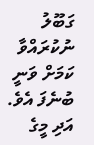ގަބޫލު ނުކުރައްވާ ކަމަށް ވަނީ ބުނެފަ އެވެ. އަދި މީގެ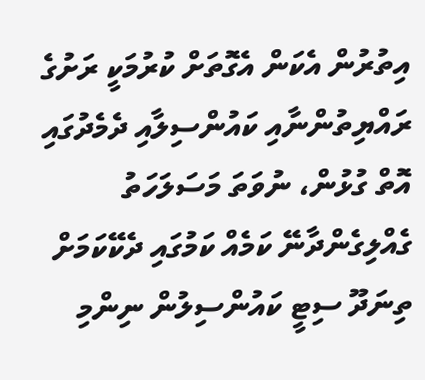އިތުރުން އެކަން އެގޮތަށް ކުރުމަކީ ރަށުގެ ރައްޔިތުންނާއި ކައުންސިލާއި ދެމެދުގައި އޮތް ގުޅުން، ނުވަތަ މަސަލަހަތު ގެއްލިގެންދާނޭ ކަމެއް ކަމުގައި ދެކޭކަމަށް ތިނަދޫ ސިޓީ ކައުންސިލުން ނިންމި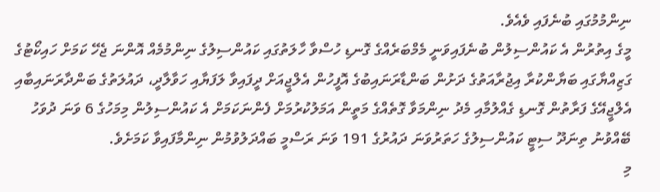ނިންމުމުގައި ބުނެފައި ވެއެވެ.
މީގެ އިތުރުން އެ ކައުންސިލުން ބުނެފައިވަނީ މެމްބަރެއްގެ ގޮނޑި ހުސްވާ ހާލަތުގައި ކައުންސިލުގެ ނިންމުމެއް އޮންނަ ޖެހޭ ކަމަށް ހައިކޯޓުގެ ގަޒިއްޔާގައި ބަޔާންކުރާ އިޖުރާއަތުގެ ދަށުން ބަންޑާރަނައިބުގެ އޮފީހުން އެލްޖީއަށް ދީފައިވާ ލަފަޔާއި ހަވާލާދީ، ދައުލަތުގެ ބަންދާރަނައިބާއި އެލްޖީއޭގެ ފަރާތުން ގޮނޑި ގެއްލުމާއި މެދު ނިންމަވާ ގޮތެއްގެ މަތީން އަމަލުކުރުމަށް ފެންނަކަމަށް އެ ކައުންސިލުން މިމަހުގެ 6 ވަނަ ދުވަހު ބޭއްވުނު ތިނަދޫ ސިޓީ ކައުންސިލުގެ ހަތަރުވަނަ ދައުރުގެ 191 ވަނަ ރަސްމީ ބައްދަލުވުމުން ނިންމާފައިވާ ކަމަށެވެ.
މި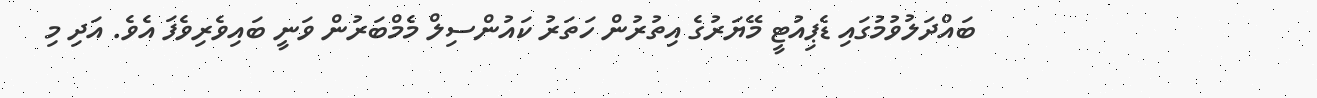ބައްދަލުވުމުގައި ޑެޕިއުޓީ މޭޔަރުގެ އިތުރުން ހަތަރު ކައުންސިލް މެމްބަރުން ވަނީ ބައިވެރިވެފަ އެވެ. އަދި މި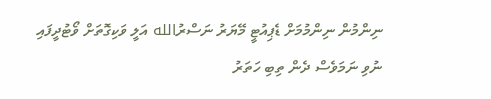ނިންމުން ނިންމުމަށް ޑެޕިއުޓީ މޭޔަރު ނަސްރުالله އަލީ ވަކިގޮތަށް ވޯޓުދީފައި ނުވި ނަމަވެސް ދެން ތިބި ހަތަރު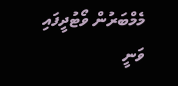މެމްބަރުން ވޯޓުދީފައި ވަނީ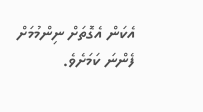އެކަން އެގޮތަށް ނިންމުމަށް ފެންނަ ކަމަށެވެ.